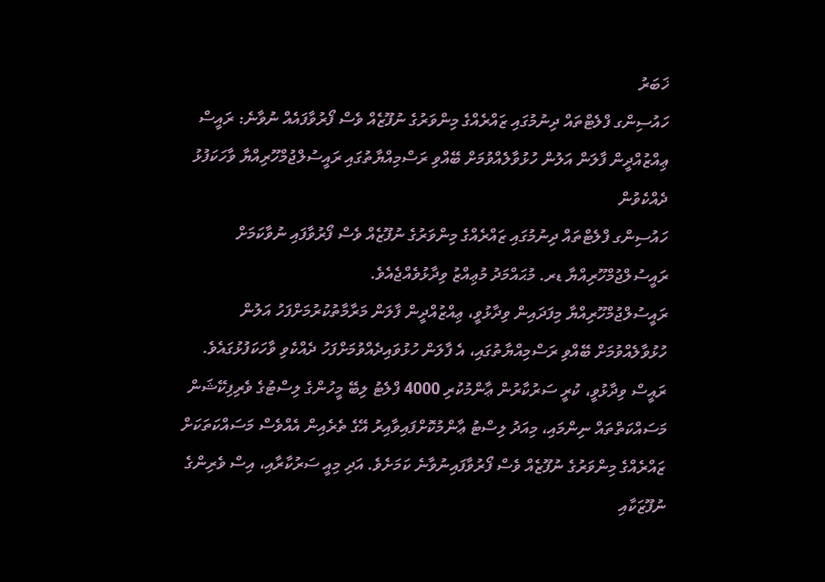ޚަބަރު
ހައުސިންގ ފްލެޓްތައް ދިނުމުގައި ޒައްރެއްގެ މިންވަރުގެ ނުފޫޒެއް ވެސް ފޯރުވާފައެއް ނުވާނެ: ރައީސް
ޢިއްޒުއްދީން ފާލަން އަލުން ހުޅުވާލެއްވުމަށް ބޭއްވި ރަސްމިއްޔާތުގައި ރައީސުލްޖުމްހޫރިއްޔާ ވާހަކަފުޅު ދެއްކެވުން
ހައުސިންގ ފްލެޓްތައް ދިނުމުގައި ޒައްރެއްގެ މިންވަރުގެ ނުފޫޒެއް ވެސް ފޯރުވާފައި ނުވާކަމަށް ރައީސުލްޖުމްހޫރިއްޔާ ޑރ. މުޙައްމަދު މުޢިއްޒު ވިދާޅުވެއްޖެއެވެ.
ރައީސުލްޖުމްހޫރިއްޔާ މިފަދައިން ވިދާޅުވީ، ޢިއްޒުއްދީން ފާލަން މަރާމާތުކުރުމަށްފަހު އަލުން ހުޅުވާލެއްވުމަށް ބޭއްވި ރަސްމިއްޔާތުގައި، އެ ފާލަން ހުޅުވައިދެއްވުމަށްފަހު ދެއްކެވި ވާހަކަފުޅުގައެވެ.
ރައީސް ވިދާޅުވީ، ކުރީ ސަރުކާރުން ޢާންމުކުރި 4000 ފްލެޓު ލިބޭ މީހުންގެ ލިސްޓުގެ ވެރިފިކޭޝަން މަސައްކަތްތައް ނިންމައި، މިއަދު ލިސްޓު ޢާންމުކޮށްފައިވާއިރު އޭގެ ތެރެއިން އެއްވެސް މަސައްކަތަކަށް ޒައްރެއްގެ މިންވަރުގެ ނުފޫޒެއް ވެސް ފޯރުވާފައިނުވާނެ ކަމަށެވެ. އަދި މިއީ ސަރުކާރާއި، އިސް ވެރިންގެ ނުފޫޒަކާއި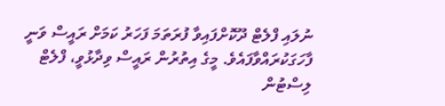ނުލައި ފްލެޓް ދޫކޮށްފައިވާ ފުރަތަމަ ފަހަރު ކަމަށް ރައީސް ވަނީ ފާހަގަކުރައްވާފައެވެ. މީގެ އިތުރުން ރައީސް ވިދާޅުވީ، ފްލެޓް ލިސްޓުން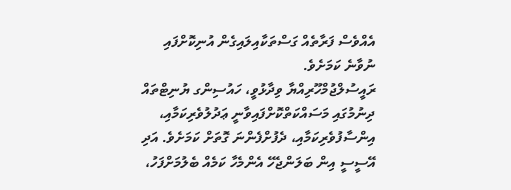އެއްވެސް ފަރާތެއް ގަސްތަކާއިލައިގެން އުނިކޮށްފައި ނުވާނެ ކަމަށެވެ.
ރައީސުލްޖުމްހޫރިއްޔާ ވިދާޅުވީ، ހައުސިންގ ޔުނިޓްތައް ދިނުމުގައި މަސައްކަތްކޮށްފައިވާނީ ޢަދުލުވެރިކަމާއި، އިންސާފުވެރިކަމާއި، ދެފުށްފެންނަ ގޮތަށް ކަމަށެވެ. އަދި އޭސީސީ އިން ބަލަންޖެހޭ އެންމެހާ ކަމެއް ބެލުމަށްފަހު،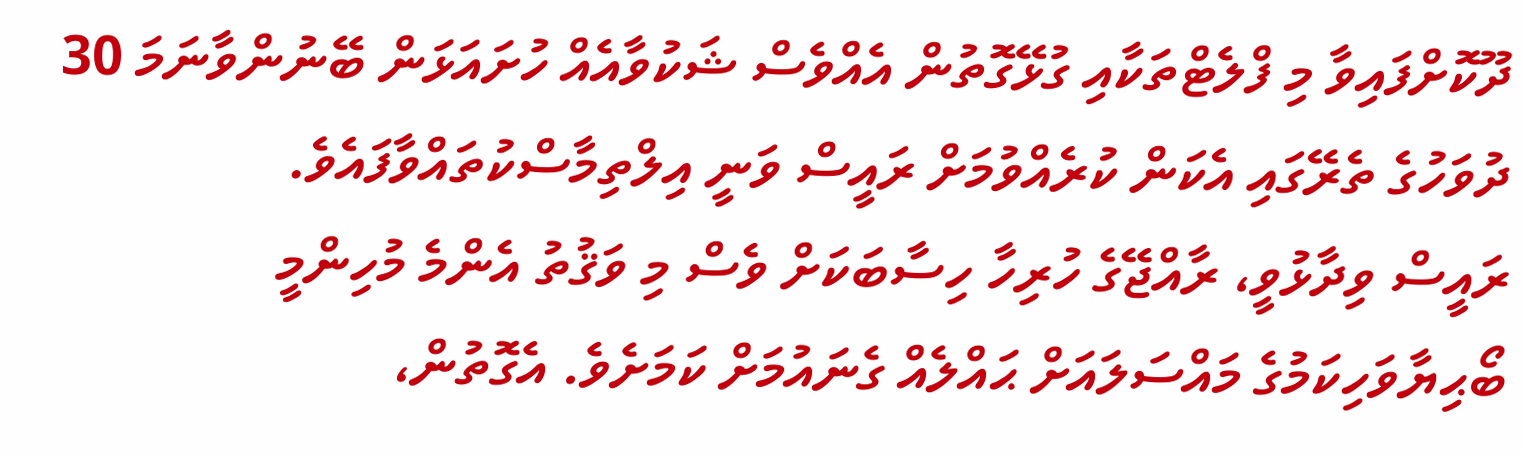ދޫކޮށްފައިވާ މި ފްލެޓްތަކާއި ގުޅޭގޮތުން އެއްވެސް ޝަކުވާއެއް ހުށައަޅަން ބޭނުންވާނަމަ 30 ދުވަހުގެ ތެރޭގައި އެކަން ކުރެއްވުމަށް ރައީސް ވަނީ އިލްތިމާސްކުތައްވާފައެވެ.
ރައީސް ވިދާޅުވީ، ރާއްޖޭގެ ހުރިހާ ހިސާބަކަށް ވެސް މި ވަޤުތު އެންމެ މުހިންމީ ބޯޙިޔާވަހިކަމުގެ މައްސަލައަށް ޙައްލެއް ގެނައުމަށް ކަމަށެވެ. އެގޮތުން،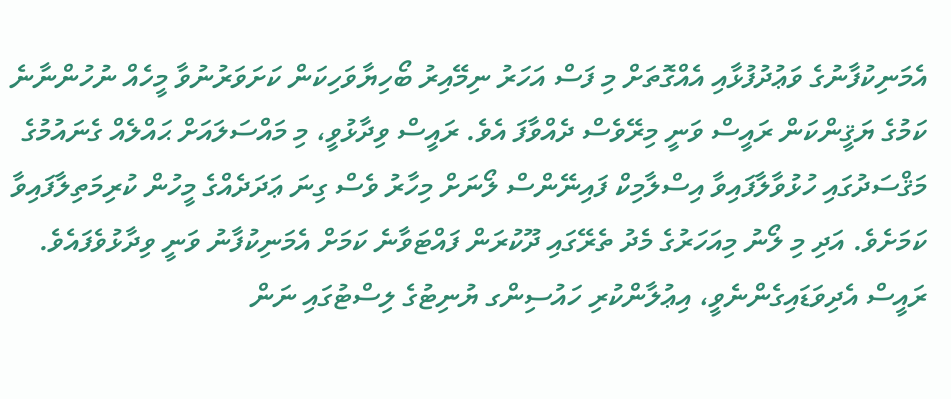އެމަނިކުފާނުގެ ވަޢުދުފުޅާއި އެއްގޮތަށް މި ފަސް އަހަރު ނިމޭއިރު ބޯހިޔާވަހިކަން ކަށަވަރުނުވާ މީހެއް ނުހުންނާނެ ކަމުގެ ޔަޤީންކަން ރައީސް ވަނީ މިރޭވެސް ދެއްވާފަ އެވެ. ރައީސް ވިދާޅުވީ، މި މައްސަލައަށް ޙައްލެއް ގެނައުމުގެ މަޤްސަދުގައި ހުޅުވާލާފައިވާ އިސްލާމިކް ފައިނޭންސް ލޯނަށް މިހާރު ވެސް ގިނަ ޢަދަދެއްގެ މީހުން ކުރިމަތިލާފައިވާ ކަމަށެވެ. އަދި މި ލޯނު މިއަހަރުގެ މެދު ތެރޭގައި ދޫކުރަން ފައްޓަވާނެ ކަމަށް އެމަނިކުފާނު ވަނީ ވިދާޅުވެފައެވެ.
ރައީސް އެދިވަޑައިގެންނެވީ، އިޢުލާންކުރި ހައުސިންގ ޔުނިޓުގެ ލިސްޓުގައި ނަން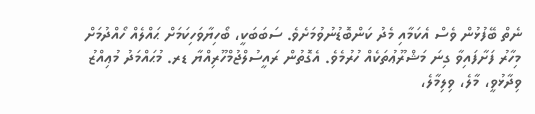ނެތް ބޭފުޅުން ވެސް އެކަމާއި މެދު ކަންބޮޑުނުވުމަށެވެ. ސަބަބަކީ، ބޯހިޔާވަހިކަމަށް ޙައްލެއް ހޯއްދުމަށް މިހާރު ފަށާފައިވާ ގިނަ މަޝްރޫޢުތަކެއް ހުރުމެވެ. އެގޮތުން ރައީސުލްޖުމްހޫރިއްޔާ ޑރ. މުޙައްމަދު މުޢިއްޒު ވިދާޅުވީ، މާލެ، ވިލިމާލެ،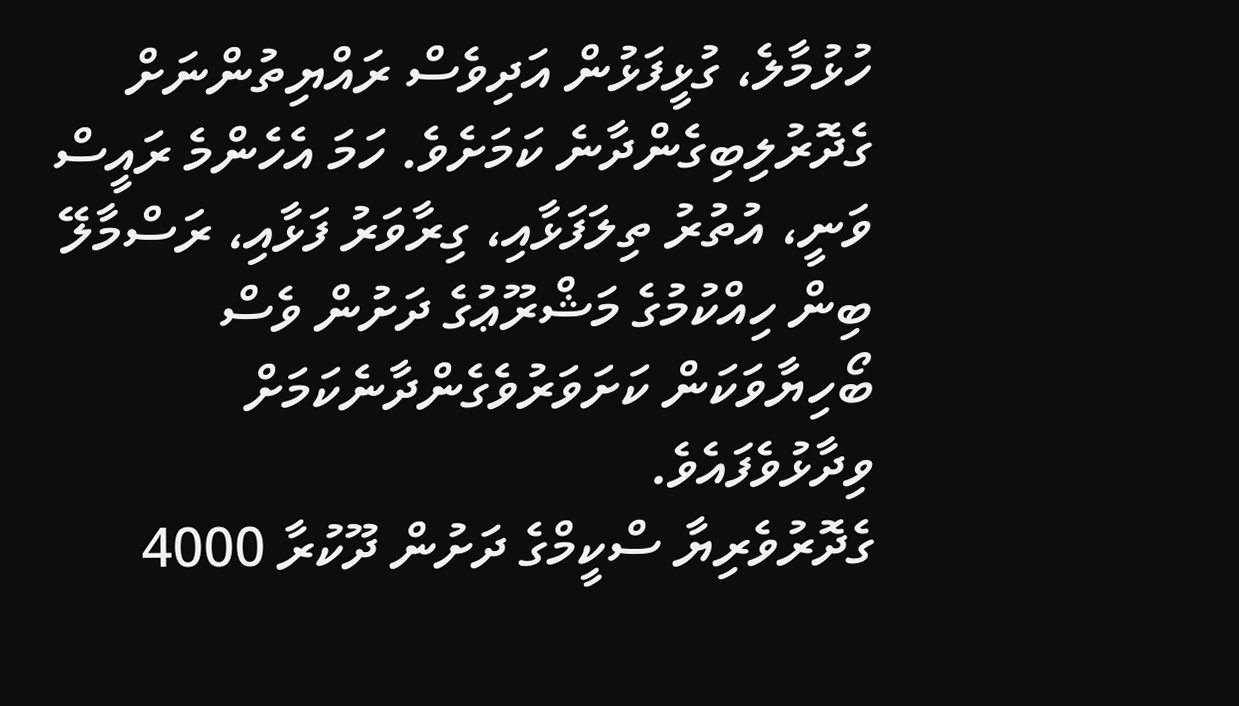ހުޅުމާލެ، ގުޅީފަޅުން އަދިވެސް ރައްޔިތުންނަށް ގެދޮރުލިބިގެންދާނެ ކަމަށެވެ. ހަމަ އެހެންމެ ރައީސް ވަނީ، އުތުރު ތިލަފަޅާއި، ގިރާވަރު ފަޅާއި، ރަސްމާލޭ ބިން ހިއްކުމުގެ މަޝްރޫޢުގެ ދަށުން ވެސް ބޯހިޔާވަކަން ކަށަވަރުވެގެންދާނެކަމަށް ވިދާޅުވެފައެވެ.
ގެދޮރުވެރިޔާ ސްކީމްގެ ދަށުން ދޫކުރާ 4000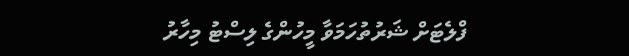ފްލެޓަށް ޝަރުތުހަމަވާ މީހުންގެ ލިސްޓު މިހާރު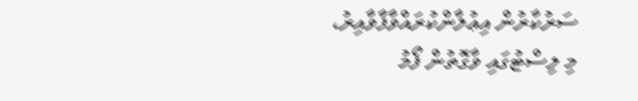ސަރުކާރުން އިޢުލާންކުރައްވާފާވާއިރު، މި ލިސްޓުގައި ވާގޮތުން ފޯމު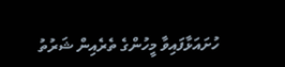ހުށައަޅާފައިވާ މީހުންގެ ތެރެއިން ޝަރުތު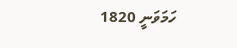ހަމަވަނީ 1820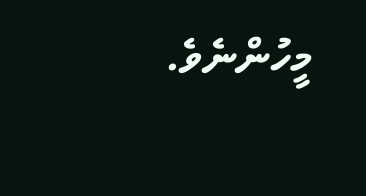މީހުންނެވެ.